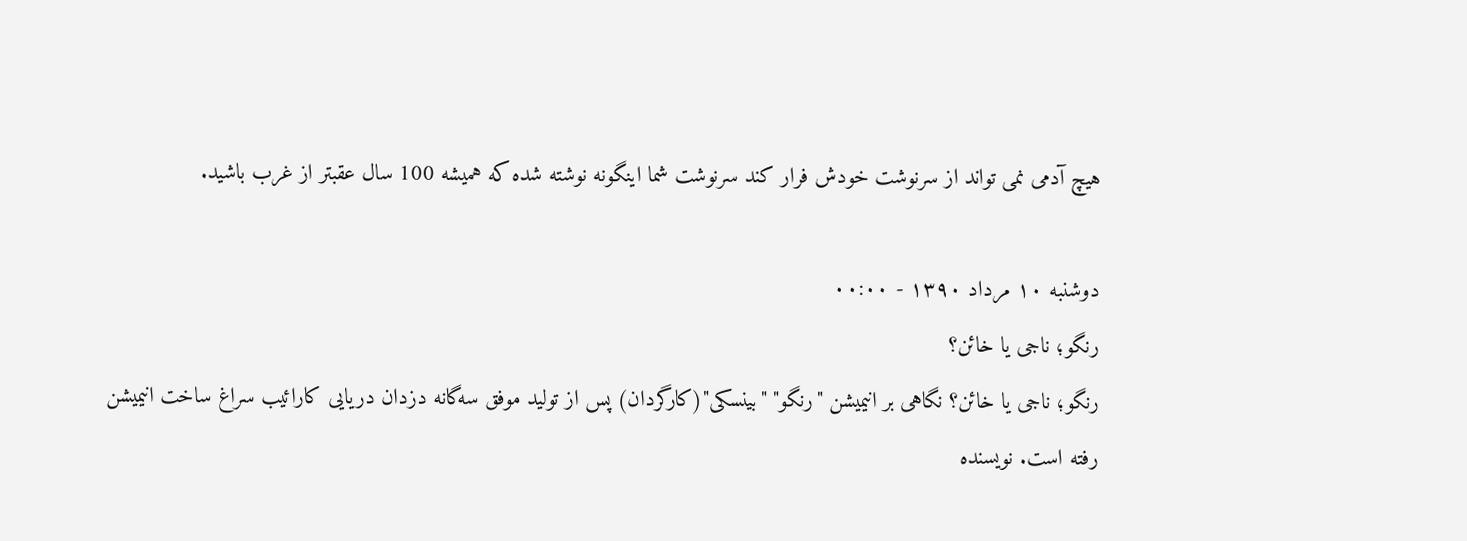هیچ آدمی نمی تواند از سرنوشت خودش فرار کند سرنوشت شما اینگونه نوشته شده که همیشه 100 سال عقبتر از غرب باشید.

دوشنبه ۱۰ مرداد ۱۳۹۰ - ۰۰:۰۰
رنگو؛ ناجی یا خائن؟
رنگو؛ ناجی یا خائن؟ نگاهی بر انیمیشن "رنگو" "بینسکی"(کارگردان) پس از تولید موفق سه‌گانه دزدان دریایی کارائیب سراغ ساخت انیمیشن رفته است. نویسنده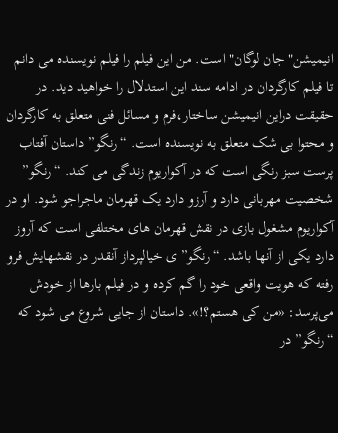انیمیشن"جان لوگان" است. من این فیلم را فیلم نویسنده می دانم تا فیلم کارگردان در ادامه سند این استدلال را خواهید دید. در حقیقت دراین انیمیشن ساختار،فرم و مسائل فنی متعلق به کارگردان و محتوا بی شک متعلق به نویسنده است. “رنگو” داستان آفتاب پرست سبز رنگی است که در آکواریوم زندگی می کند. “رنگو” شخصیت مهربانی دارد و آرزو دارد یک قهرمان ماجراجو شود. او در آکواریوم مشغول بازی در نقش قهرمان های مختلفی است که آروز دارد یکی از آنها باشد. “رنگو”ی خیالپرداز آنقدر در نقشهایش فرو رفته که هویت واقعی خود را گم کرده و در فیلم بارها از خودش می‌پرسد: «من کی هستم؟!». داستان از جایی شروع می شود که “رنگو” در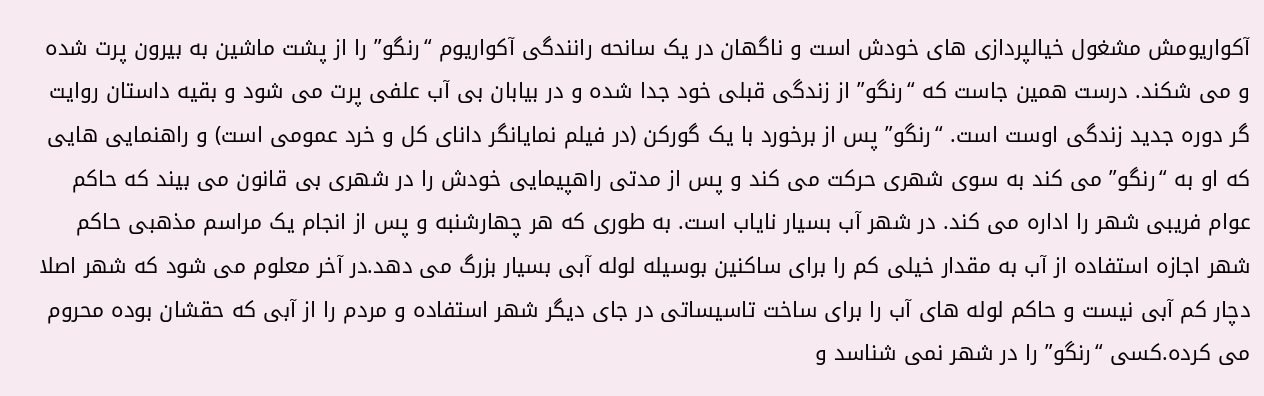آکواریومش مشغول خیالپردازی های خودش است و ناگهان در یک سانحه رانندگی آکواریوم “رنگو” را از پشت ماشین به بیرون پرت شده و می شکند. درست همین جاست که “رنگو” از زندگی قبلی خود جدا شده و در بیابان بی آب علفی پرت می شود و بقیه داستان روایت گر دوره جدید زندگی اوست است. “رنگو” پس از برخورد با یک گورکن (در فیلم نمایانگر دانای کل و خرد عمومی است) و راهنمایی هایی که او به “رنگو” می کند به سوی شهری حرکت می کند و پس از مدتی راهپیمایی خودش را در شهری بی قانون می بیند که حاکم عوام فریبی شهر را اداره می کند. در شهر آب بسیار نایاب است. به طوری که هر چهارشنبه و پس از انجام یک مراسم مذهبی حاکم شهر اجازه استفاده از آب به مقدار خیلی کم را برای ساکنین بوسیله لوله آبی بسیار بزرگ می دهد.در آخر معلوم می شود که شهر اصلا دچار کم آبی نیست و حاکم لوله های آب را برای ساخت تاسیساتی در جای دیگر شهر استفاده و مردم را از آبی که حقشان بوده محروم می کرده.کسی “رنگو” را در شهر نمی شناسد و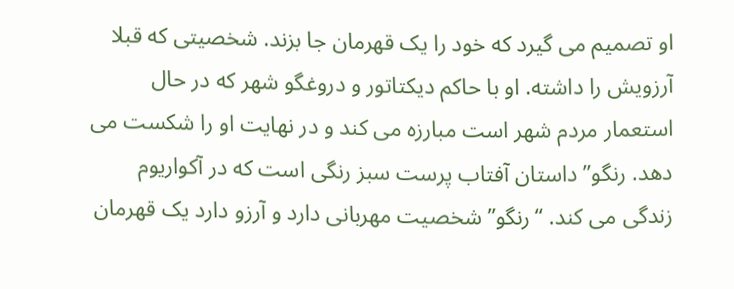او تصمیم می گیرد که خود را یک قهرمان جا بزند. شخصیتی که قبلا آرزویش را داشته. او با حاکم دیکتاتور و دروغگو شهر که در حال استعمار مردم شهر است مبارزه می کند و در نهایت او را شکست می دهد. رنگو” داستان آفتاب پرست سبز رنگی است که در آکواریوم زندگی می کند. “رنگو” شخصیت مهربانی دارد و آرزو دارد یک قهرمان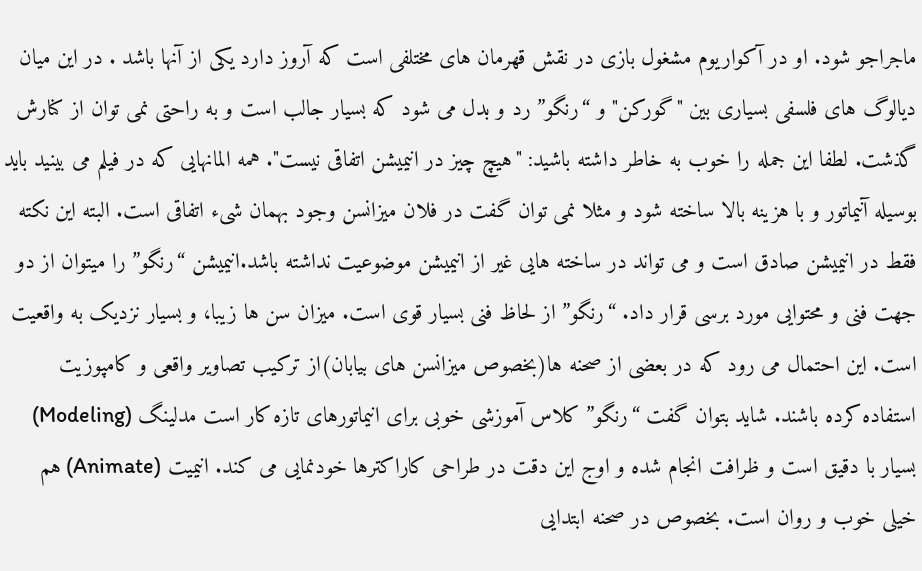ماجراجو شود. او در آکواریوم مشغول بازی در نقش قهرمان های مختلفی است که آروز دارد یکی از آنها باشد . در این میان دیالوگ های فلسفی بسیاری بین "گورکن" و “رنگو” رد و بدل می شود که بسیار جالب است و به راحتی نمی توان از کنارش گذشت. لطفا این جمله را خوب به خاطر داشته باشید: "هیچ چیز در انیمیشن اتفاقی نیست". همه المانهایی که در فیلم می بینید باید بوسیله آنیماتور و با هزینه بالا ساخته شود و مثلا نمی توان گفت در فلان میزانسن وجود بهمان شیء اتفاقی است. البته این نکته فقط در انیمیشن صادق است و می تواند در ساخته هایی غیر از انیمیشن موضوعیت نداشته باشد.انیمیشن “رنگو” را میتوان از دو جهت فنی و محتوایی مورد برسی قرار داد. “رنگو” از لحاظ فنی بسیار قوی است. میزان سن ها زیبا، و بسیار نزدیک به واقعیت است. این احتمال می رود که در بعضی از صحنه ها(بخصوص میزانسن های بیابان)از ترکیب تصاویر واقعی و کامپوزیت استفاده کرده باشند. شاید بتوان گفت “رنگو” کلاس آموزشی خوبی برای انیماتورهای تازه کار است مدلینگ (Modeling) بسیار با دقیق است و ظرافت انجام شده و اوج این دقت در طراحی کاراکترها خودنمایی می کند. انیمیت (Animate) هم خیلی خوب و روان است. بخصوص در صحنه ابتدایی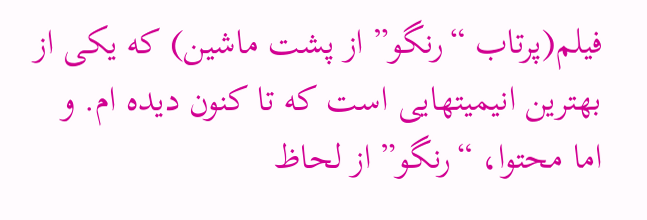فیلم(پرتاب “رنگو” از پشت ماشین) که یکی از بهترین انیمیتهایی است که تا کنون دیده ام. و اما محتوا، “رنگو” از لحاظ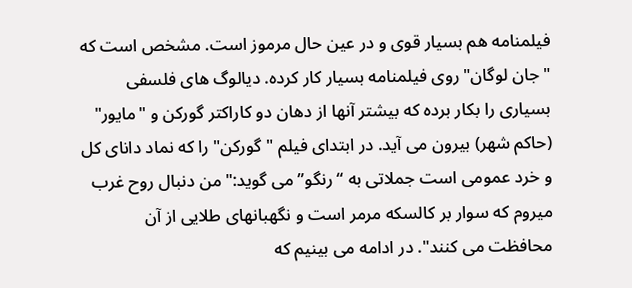فیلمنامه هم بسیار قوی و در عین حال مرموز است. مشخص است که "جان لوگان" روی فیلمنامه بسیار کار کرده. دیالوگ های فلسفی بسیاری را بکار برده که بیشتر آنها از دهان دو کاراکتر گورکن و "مایور" (حاکم شهر) بیرون می آید. در ابتدای فیلم "گورکن" را که نماد دانای کل و خرد عمومی است جملاتی به “رنگو” می گوید:"من دنبال روح غرب میروم که سوار بر کالسکه مرمر است و نگهبانهای طلایی از آن محافظت می کنند". در ادامه می بینیم که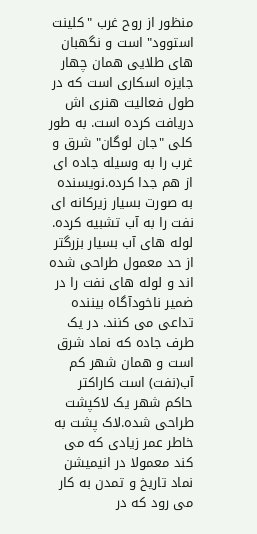منظور از روح غرب "کلینت استوود" است و نگهبان های طلایی همان چهار جایزه اسکاری است که در طول فعالیت هنری اش دریافت کرده است. به طور کلی "جان لوگان" شرق و غرب را به وسیله جاده ای از هم جدا کرده.نویسنده به صورت بسیار زیرکانه ای نفت را به آب تشبیه کرده. لوله های آب بسیار بزرگتر از حد معمول طراحی شده اند و لوله های نفت را در ضمیر ناخودآگاه بیننده تداعی می کنند. در یک طرف جاده که نماد شرق است و همان شهر کم آب(نفت) است کاراکتر حاکم شهر یک لاکپشت طراحی شده.لاک پشت به خاطر عمر زیادی که می کند معمولا در انیمیشن نماد تاریخ و تمدن به کار می رود که در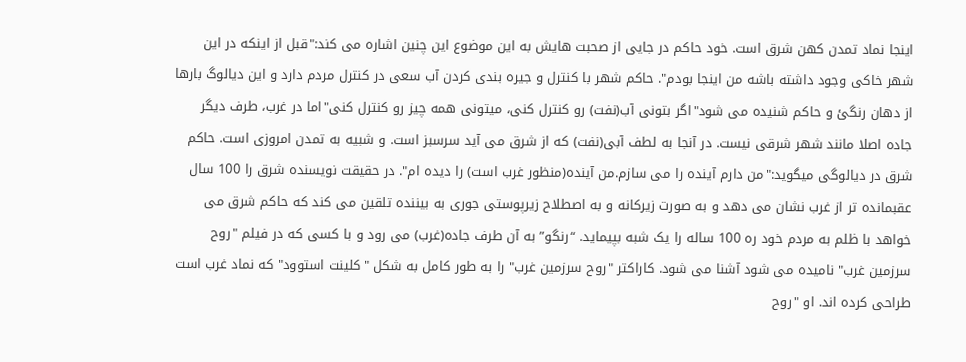اینجا نماد تمدن کهن شرق است. خود حاکم در جایی از صحبت هایش به این موضوع این چنین اشاره می کند:"قبل از اینکه در این شهر خاکی وجود داشته باشه من اینجا بودم". حاکم شهر با کنترل و جیره بندی کردن آب سعی در کنترل مردم دارد و این دیالوگ بارها از دهان رنگئ و حاکم شنیده می شود"اگر بتونی آب(نفت) رو کنترل کنی، میتونی همه چیز رو کنترل کنی"اما در غرب، طرف دیگر جاده اصلا مانند شهر شرقی نیست. در آنجا به لطف آبی(نفت) که از شرق می آید سرسبز است. و شبیه به تمدن امروزی است. حاکم شرق در دیالوگی میگوید:"من دارم آینده را می سازم.من آینده(منظور غرب است) را دیده ام". در حقیقت نویسنده شرق را 100 سال عقبمانده تر از غرب نشان می دهد و به صورت زیرکانه و به اصطلاح زیرپوستی جوری به بیننده تلقین می کند که حاکم شرق می خواهد با ظلم به مردم خود ره 100 ساله را یک شبه بپیماید. “رنگو” به آن طرف جاده(غرب) می رود و با کسی که در فیلم "روح سرزمین غرب" نامیده می شود آشنا می شود. کاراکتر "روح سرزمین غرب" را به طور کامل به شکل "کلینت استوود" که نماد غرب است طراحی کرده اند. او "روح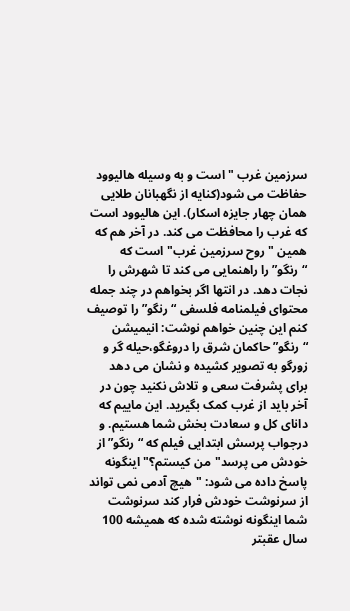سرزمین غرب " است و به وسیله هالیوود حفاظت می شود(کنایه از نگهبانان طلایی همان چهار جایزه اسکار). این هالیوود است که غرب را محافظت می کند. در آخر هم که همین "روح سرزمین غرب" است که “رنگو” را راهنمایی می کند تا شهرش را نجات دهد. در انتها اگر بخواهم در چند جمله محتوای فیلمنامه فلسفی “رنگو” را توصیف کنم این چنین خواهم نوشت: انیمیشن “رنگو” حاکمان شرق را دروغگو،حیله گر و زورگو به تصویر کشیده و نشان می دهد برای پشرفت سعی و تلاش نکنید چون در آخر باید از غرب کمک بگیرید. این ماییم که دانای کل و سعادت بخش شما هستیم. و درجواب پرسش ابتدایی فیلم که “رنگو” از خودش می پرسد"من کیستم؟" اینگونه پاسخ داده می شود: "هیچ آدمی نمی تواند از سرنوشت خودش فرار کند سرنوشت شما اینگونه نوشته شده که همیشه 100 سال عقبتر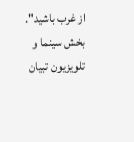از غرب باشید". بخش سینما و تلویزیون تبیان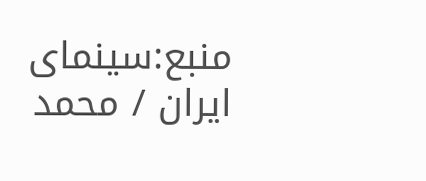منبع:سینمای ایران / محمد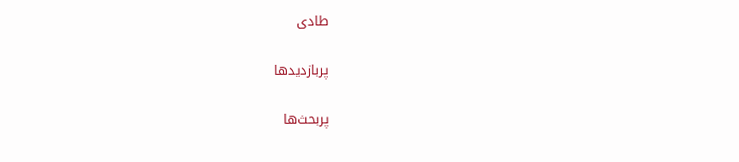طادی

پربازدیدها

پربحث‌ها